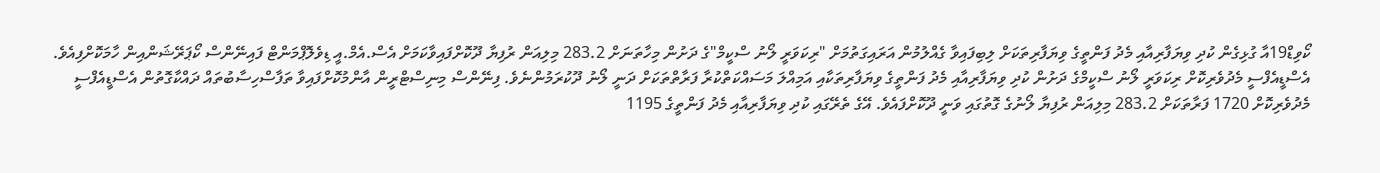ކޯވިޑް19އާ ގުޅިގެން ކުދި ވިޔަފާރިއާއި މެދު ފަންތީގެ ވިޔަފާރިތަކަށް ލިބިފައިވާ ގެއްލުމުން އަރައިގަތުމަށް "ރިކަވަރީ ލޯނު ސްކީމް"ގެ ދަށުން މިހާތަނަށް 283.2 މިލިއަން ރުފިޔާ ދޫކޮށްފައިވާކަމަށް އެސް.އެމް.އީ ޑިވެލޮޕްމަންޓް ފައިނޭންސް ކޯޕަރޭޝަންއިން ހާމަކޮށްފިއެވެ.
އެސްޑީއެފްސީ މެދުވެރިކޮށް ރިކަވަރީ ލޯނު ސްކީމްގެ ދަށުން ކުދި ވިޔަފާރިއާއި މެދު ފަންތީގެ ވިޔަފާރިތަކާއި އަމިއްލަ މަސައްކަތްކުރާ ފަރާތްތަކަށް ދަނީ ލޯނު ދޫކުރަމުންނެވެ. ފިނޭންސް މިނިސްޓްރީން އާންމުކޮށްފައިވާ ތަފާސްހިސާބުތައް ދައްކާގޮތުން އެސްޑީއެފްސީ މެދުވެރިކޮށް 1720 ފަރާތަކަށް 283.2 މިލިއަން ރުފިޔާ ލޯނުގެ ގޮތުގައި ވަނީ ދޫކޮށްފައެވެ. އޭގެ ތެރޭގައި ކުދި ވިޔަފާރިއާއި މެދު ފަންތީގެ 1195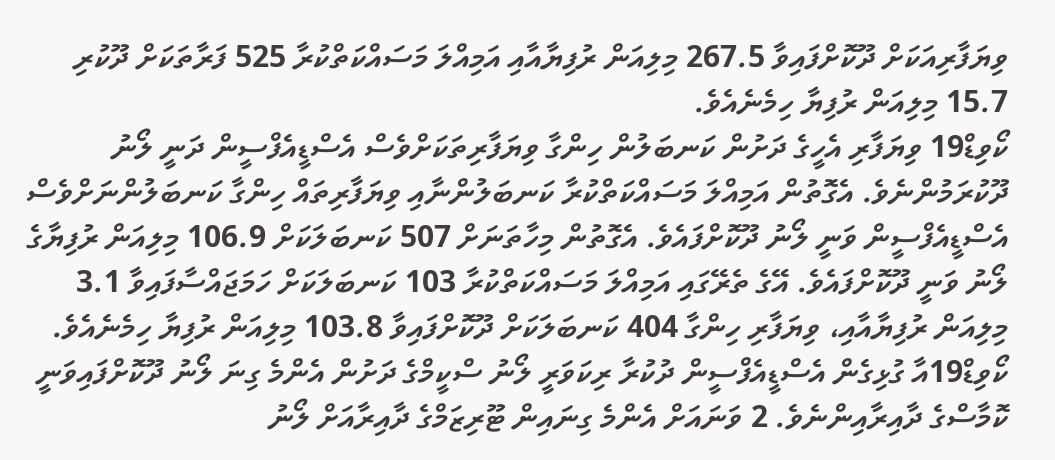ވިޔަފާރިއަކަށް ދޫކޮށްފައިވާ 267.5 މިލިއަން ރުފިޔާއާއި އަމިއްލަ މަސައްކަތްކުރާ 525 ފަރާތަކަށް ދޫކުރި 15.7 މިލިއަން ރުފިޔާ ހިމެނެއެވެ.
ކޯވިޑް19 ވިޔަފާރި އެހީގެ ދަށުން ކަނބަލުން ހިންގާ ވިޔަފާރިތަކަށްވެސް އެސްޑީއެފްސީން ދަނީ ލޯނު ދޫކުރަމުންނެވެ. އެގޮތުން އަމިއްލަ މަސައްކަތްކުރާ ކަނބަލުންނާއި ވިޔަފާރިތައް ހިންގާ ކަނބަލުންނަށްވެސް އެސްޑީއެފްސީން ވަނީ ލޯނު ދޫކޮށްފައެވެ. އެގޮތުން މިހާތަނަށް 507 ކަނބަލަކަށް 106.9 މިލިއަން ރުފިޔާގެ ލޯނު ވަނީ ދޫކޮށްފައެވެ. އޭގެ ތެރޭގައި އަމިއްލަ މަސައްކަތްކުރާ 103 ކަނބަލަކަށް ހަމަޖައްސާފައިވާ 3.1 މިލިއަން ރުފިޔާއާއި، ވިޔަފާރި ހިންގާ 404 ކަނބަލަކަށް ދޫކޮށްފައިވާ 103.8 މިލިއަން ރުފިޔާ ހިމެނެއެވެ.
ކޯވިޑް19އާ ގުޅިގެން އެސްޑީއެފްސީން ދުކުރާ ރިކަވަރީ ލޯނު ސްކީމްގެ ދަށުން އެންމެ ގިނަ ލޯނު ދޫކޮށްފައިވަނީ ކޮމާސްގެ ދާއިރާއިންނެވެ. 2 ވަނައަށް އެންމެ ގިނައިން ޓޫރިޒަމްގެ ދާއިރާއަށް ލޯނު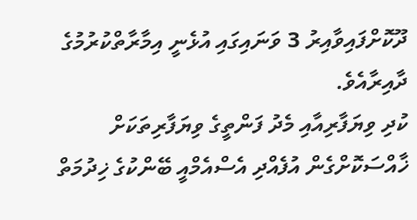ދޫކޮށްފައިވާއިރު 3 ވަނައިގައި އުޅެނީ އިމާރާތްކުރުމުގެ ދާއިރާއެވެ.
ކުދި ވިޔަފާރިއާއި މެދު ފަންތީގެ ވިޔަފާރިތަކަށް ޚާއްސަކޮށްގެން އުފެއްދި އެސްއެމްއީ ބޭންކުގެ ޚިދުމަތް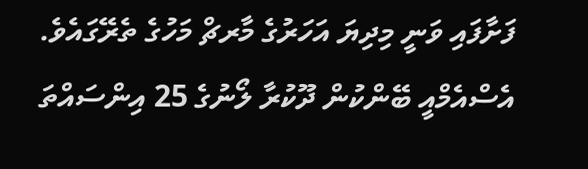ފަށާފައި ވަނީ މިދިޔަ އަހަރުގެ މާރޗް މަހުގެ ތެރޭގައެވެ. އެސްއެމްއީ ބޭންކުން ދޫކުރާ ލޯނުގެ 25 އިންސައްތަ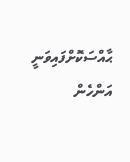ޙާއްސަކޮށްފައިވަނީ އަންހެން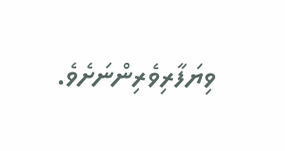ވިޔަފާރިވެރިންނަށެވެ.